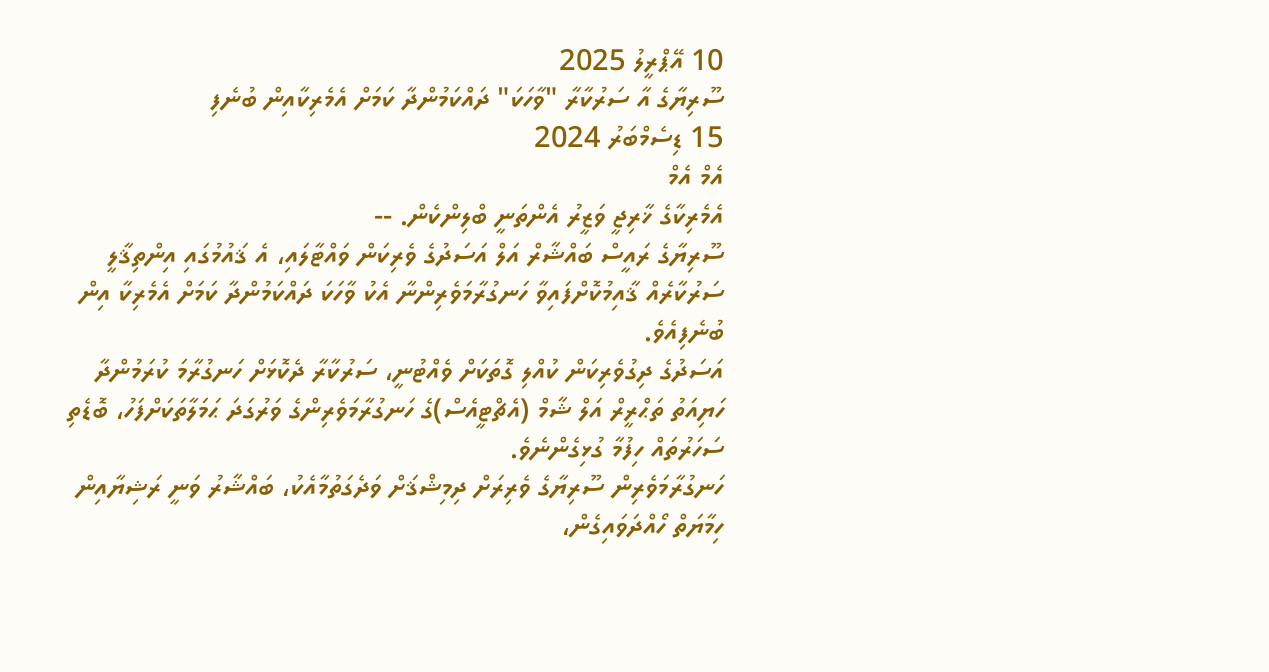10 އޭޕްރީލު 2025
ސޫރިޔާގެ އާ ސަރުކާރާ "ވާހަކަ" ދައްކަމުންދާ ކަމަށް އެމެރިކާއިން ބުނެފި
15 ޑިސެމްބަރު 2024
އެމް އެމް
އެމެރިކާގެ ޚާރިޖީ ވަޒީރު އެންތަނީ ބްލިންކެން. --
ސޫރިޔާގެ ރައީސް ބައްޝާރް އަލް އަސަދުގެ ވެރިކަން ވައްޓާލައި، އެ ޤައުމުގައި އިންތިޤާލީ ސަރުކާރެއް ޤާއިމުކޮށްފައިވާ ހަނގުރާމަވެރިންނާ އެކު ވާހަކަ ދައްކަމުންދާ ކަމަށް އެމެރިކާ އިން ބުނެފިއެވެ.
އަސަދުގެ ދިގުވެރިކަން ކުއްލި ގޮތަކަށް ވެއްޓުނީ، ސަރުކާރާ ދެކޮޅަށް ހަނގުރާމަ ކުރަމުންދާ ހަޔިއަތު ތަޙްރީރް އަލް ޝާމް (އެޗްޓީއެސް)ގެ ހަނގުރާމަވެރިންގެ ވަރުގަދަ ޙަމަލާތަކަށްފަހު، ބޮޑެތި ސަހަރުތައް ހިފުމާ ގުޅިގެންނެވެ.
ހަނގުރާމަވެރިން ސޫރިޔާގެ ވެރިރަށް ދިމިޝްޤަށް ވަދެގަތުމާއެކު، ބައްޝާރު ވަނީ ރަޝިޔާއިން ހިމާޔަތް ހޯއްދަވައިގެން،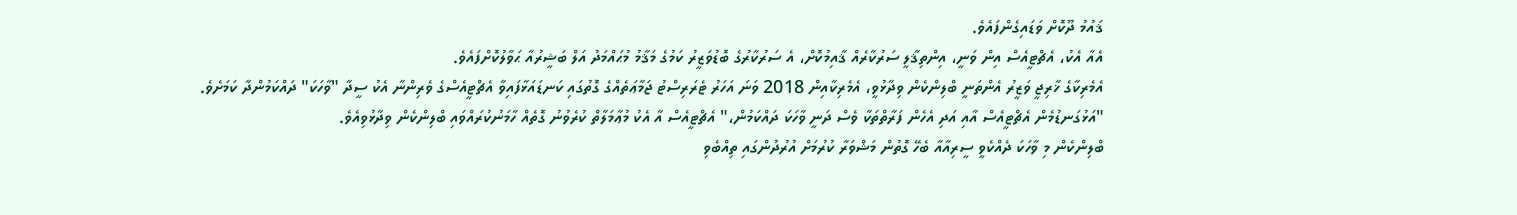ޤައުމު ދޫކޮށް ވަޑައިގެންފައެވެ.
އެއާ އެކު، އެޗްޓީއެސް އިން ވަނީ، އިންތިޤާލީ ސަރުކާރެއް ޤާއިމުކޮށް، އެ ސަރުކާރުގެ ބޮޑުވަޒީރު ކަމުގެ މަޤާމު މުޙައްމަދު އަލް ބަޝީރުއާ ޙަވާލުކޮށްފައެވެ.
އެމެރިކާގެ ޚާރިޖީ ވަޒީރު އެންތަނީ ބްލިންކެން ވިދާޅުވީ، އެމެރިކާއިން 2018 ވަނަ އަހަރު ޓެރަރިސްޓު ޖަމާޢަތެއްގެ ގޮތުގައި ކަނޑައަޅާފައިވާ އެޗްޓީއެސްގެ ވެރިންނާ އެކު ސީދާ "ވާހަކަ" ދައްކަމުންދާ ކަމަށެވެ.
"އަޅުގަނޑުމެން އެޗްޓީއެސް އާއި އަދި އެހެން ފަރާތްތަކާ ވެސް ދަނީ ވާހަކަ ދައްކަމުން،" އެޗްޓީއެސް އާ އެކު މުޢާމަލާތް ކުރެވުނު ގޮތެއް ހާމަނުކުރައްވައި ބްލިންކެން ވިދާޅުވިއެވެ.
ބްލިންކެން މި ވާހަކަ ދެއްކެވީ ސީރިއާއާ ބެހޭ ގޮތުން މަޝްވަރާ ކުރުމަށް އުރުދުންގައި ތިއްބެވި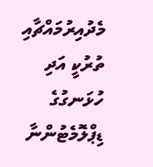މެދުއިރުމައްޗާއި ތުރުކީ އަދި ހުޅަނގުގެ ޑިޕްލޮމެޓުންނާ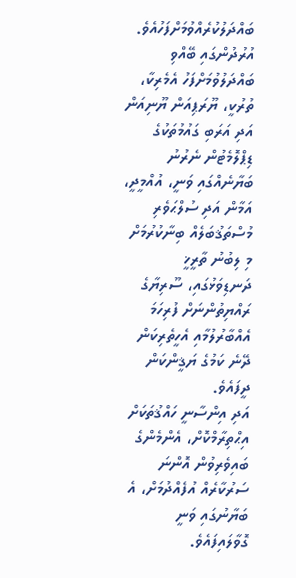ބައްދަލުކުރެއްވުމަށްފަހުއެވެ.
އުރުދުންގައި ބޭއްވި ބައްދަލުވުމަށްފަހު އެމެރިކާ، ތުރުކީ، ޔޫރަޕިއަން ޔޫނިއަން އަދި އަރަބި ގައުމުތަކުގެ ޑިޕްލޮމެޓުން ނެރުނު ބަޔާނެއްގައި ވަނީ، އުއްމީދީ، އަމާން އަދި ސުލްޙަވެރި މުސްތަޤުބަލެއް ބިނާކުރުމަށް މި ލިބުނު ތާރީޚީ ދަނޑިވަޅުގައި، ސޫރިޔާގެ ރައްޔިތުންނަށް ފުރިހަމަ އެއްބާރުލުމާއި އެހީތެރިކަން ދޭނެ ކަމުގެ ޔަޤީންކަން ދީފައެވެ.
އަދި އިންސާނީ ހައްޤުތަކަށް އިޙްތިރާމްކޮށް، އެންމެންގެ ބައިވެރިވުން އޮންނަ ސަރުކާރެއް އުފެއްދުމަށް، އެ ބަޔާނުގައި ވަނީ ގޮވާލައިފައެވެ.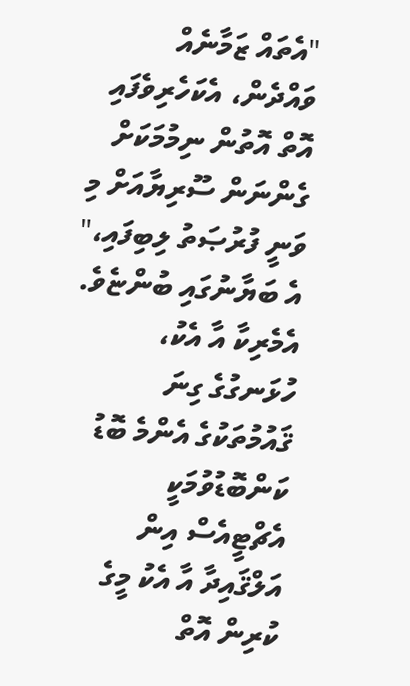"އެތައް ޒަމާނެއް ވައްދެން، އެކަހެރިވެފައި އޮތް އޮތުން ނިމުމަކަށް ގެންނަން ސޫރިޔާއަށް މި ވަނީ ފުރުޞަތު ލިބިފައި،" އެ ބަޔާނުގައި ބުންޏެވެ.
އެމެރިކާ އާ އެކު، ހުޅަނގުގެ ގިނަ ޤައުމުތަކުގެ އެންމެ ބޮޑު ކަންބޮޑުވުމަކީ އެޗްޓީއެސް އިން އަލްޤައިދާ އާ އެކު މީގެ ކުރިން އޮތް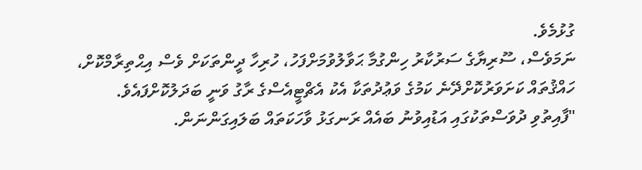ގުޅުމެވެ.
ނަމަވެސް، ސޫރިޔާގެ ސަރުކާރު ހިންގުމާ ޙަވާލުވުމަށްފަހު، ހުރިހާ ދީންތަކަށް ވެސް އިޙްތިރާމްކޮށް، ހައްޤުތައް ކަށަވަރުކޮށްދޭނެ ކަމުގެ ވަޢުދުތަކާ އެކު އެޗްޓީއެސްގެ ރާގު ވަނީ ބަދަލުކޮށްފައެވެ.
"ފާއިތުވި ދުވަސްތަކުގައި އަޑުއިވުނު ބައެއް ރަނގަޅު ވާހަކަތައް ބަލައިގަންނަން.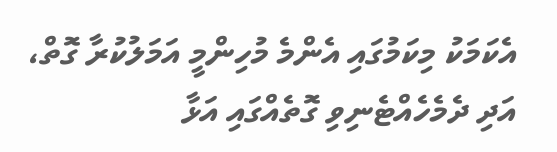އެކަމަކު މިކަމުގައި އެންމެ މުހިންމީ އަމަލުކުރާ ގޮތް، އަދި ދެމެހެއްޓެނިވި ގޮތެއްގައި އަޅާ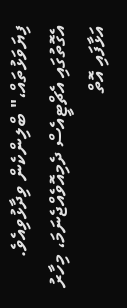ފިޔަވަޅުތައް،" ބްލިންކެން ވިދާޅުވިއެވެ.
އެގޮތުގައި އެޗްޓީއެސް ދެމިއޮވެއްޖެނަމަ، މިހާރު އަޅާފައި އޮތް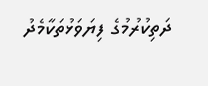ދަތިކުރުމުގެ ފިޔަވަޅުތަކާމެދު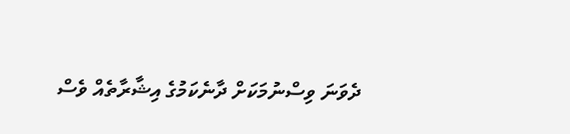ދެވަނަ ވިސްނުމަކަށް ދާނެކަމުގެ އިޝާރާތެއް ވެސް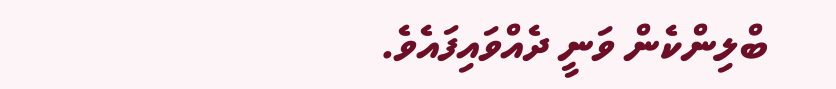ބްލިންކެން ވަނީ ދެއްވައިފައެވެ.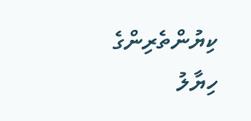ކިޔުންތެރިންގެ ހިޔާލު